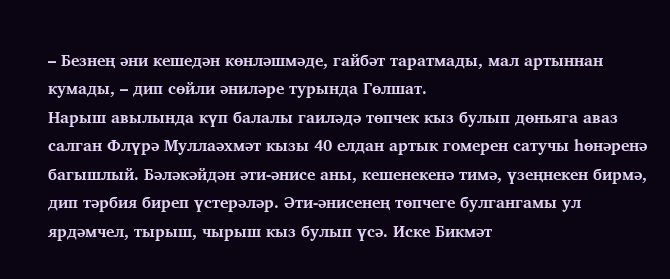– Безнең әни кешедән көнләшмәде, гайбәт таратмады, мал артыннан кумады, – дип сөйли әниләре турында Гөлшат.
Нарыш авылында күп балалы гаиләдә төпчек кыз булып дөньяга аваз салган Флүрә Муллаәхмәт кызы 40 елдан артык гомерен сатучы һөнәренә багышлый. Бәләкәйдән әти-әнисе аны, кешенекенә тимә, үзеңнекен бирмә, дип тәрбия биреп үстерәләр. Әти-әнисенең төпчеге булгангамы ул ярдәмчел, тырыш, чырыш кыз булып үсә. Иске Бикмәт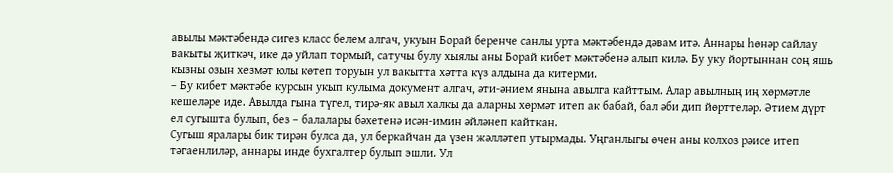авылы мәктәбендә сигез класс белем алгач, укуын Борай беренче санлы урта мәктәбендә дәвам итә. Аннары һөнәр сайлау вакыты җиткәч, ике дә уйлап тормый, сатучы булу хыялы аны Борай кибет мәктәбенә алып килә. Бу уку йортыннан соң яшь кызны озын хезмәт юлы көтеп торуын ул вакытта хәтта күз алдына да китерми.
– Бу кибет мәктәбе курсын укып кулыма документ алгач, әти-әнием янына авылга кайттым. Алар авылның иң хөрмәтле кешеләре иде. Авылда гына түгел, тирә-як авыл халкы да аларны хөрмәт итеп ак бабай, бал әби дип йөрттеләр. Әтием дүрт ел сугышта булып, без – балалары бәхетенә исән-имин әйләнеп кайткан.
Сугыш яралары бик тирән булса да, ул беркайчан да үзен жәлләтеп утырмады. Уңганлыгы өчен аны колхоз рәисе итеп тәгаенлиләр, аннары инде бухгалтер булып эшли. Ул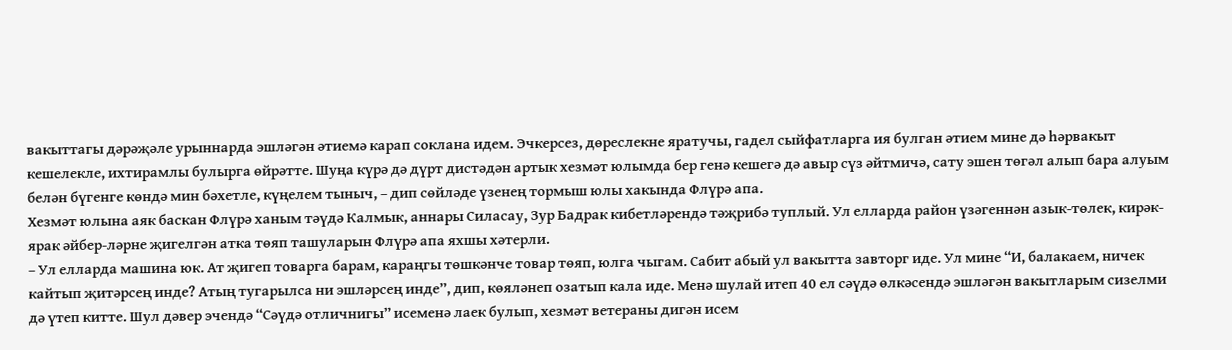вакыттагы дәрәҗәле урыннарда эшләгән әтиемә карап соклана идем. Эчкерсез, дөреслекне яратучы, гадел сыйфатларга ия булган әтием мине дә һәрвакыт кешелекле, ихтирамлы булырга өйрәтте. Шуңа күрә дә дүрт дистәдән артык хезмәт юлымда бер генә кешегә дә авыр сүз әйтмичә, сату эшен төгәл алып бара алуым белән бүгенге көндә мин бәхетле, күңелем тыныч, – дип сөйләде үзенең тормыш юлы хакында Флүрә апа.
Хезмәт юлына аяк баскан Флүрә ханым тәүдә Калмык, аннары Силасау, Зур Бадрак кибетләрендә тәҗрибә туплый. Ул елларда район үзәгеннән азык-төлек, кирәк-ярак әйбер-ләрне җигелгән атка төяп ташуларын Флүрә апа яхшы хәтерли.
– Ул елларда машина юк. Ат җигеп товарга барам, караңгы төшкәнче товар төяп, юлга чыгам. Сабит абый ул вакытта завторг иде. Ул мине “И, балакаем, ничек кайтып җитәрсең инде? Атың тугарылса ни эшләрсең инде”, дип, көяләнеп озатып кала иде. Менә шулай итеп 40 ел сәүдә өлкәсендә эшләгән вакытларым сизелми дә үтеп китте. Шул дәвер эчендә “Сәүдә отличнигы” исеменә лаек булып, хезмәт ветераны дигән исем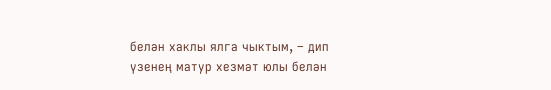белән хаклы ялга чыктым, – дип үзенең матур хезмәт юлы белән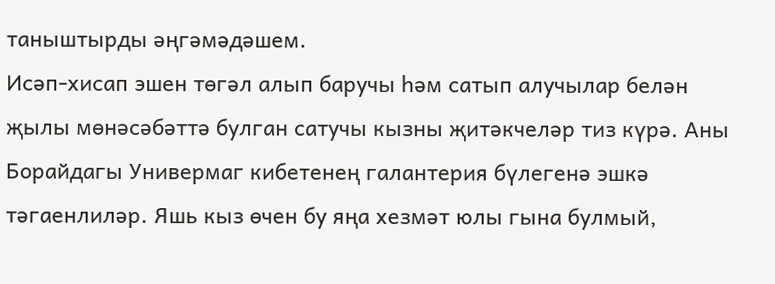таныштырды әңгәмәдәшем.
Исәп-хисап эшен төгәл алып баручы һәм сатып алучылар белән җылы мөнәсәбәттә булган сатучы кызны җитәкчеләр тиз күрә. Аны Борайдагы Универмаг кибетенең галантерия бүлегенә эшкә тәгаенлиләр. Яшь кыз өчен бу яңа хезмәт юлы гына булмый,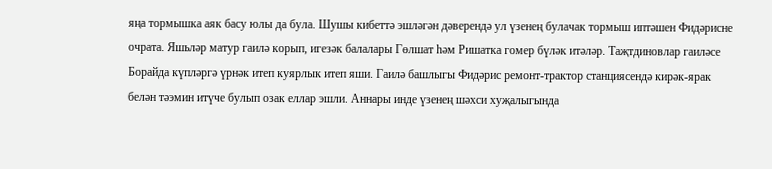яңа тормышка аяк басу юлы да була. Шушы кибеттә эшләгән дәверендә ул үзенең булачак тормыш иптәшен Фидәрисне очрата. Яшьләр матур гаилә корып, игезәк балалары Гөлшат һәм Ришатка гомер бүләк итәләр. Таҗтдиновлар гаиләсе Борайда күпләргә үрнәк итеп куярлык итеп яши. Гаилә башлыгы Фидәрис ремонт-трактор станциясендә кирәк-ярак белән тәэмин итүче булып озак еллар эшли. Аннары инде үзенең шәхси хуҗалыгында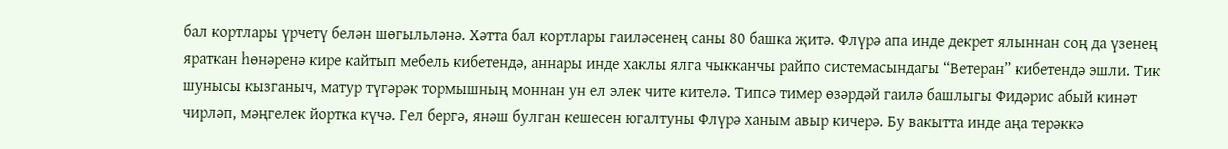бал кортлары үрчетү белән шөгыльләнә. Хәтта бал кортлары гаиләсенең саны 80 башка җитә. Флүрә апа инде декрет ялыннан соң да үзенең яраткан һөнәренә кире кайтып мебель кибетендә, аннары инде хаклы ялга чыкканчы райпо системасындагы “Ветеран” кибетендә эшли. Тик шунысы кызганыч, матур түгәрәк тормышның моннан ун ел элек чите кителә. Типсә тимер өзәрдәй гаилә башлыгы Фидәрис абый кинәт чирләп, мәңгелек йортка күчә. Гел бергә, янәш булган кешесен югалтуны Флүрә ханым авыр кичерә. Бу вакытта инде аңа терәккә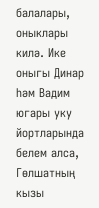балалары, оныклары килә. Ике оныгы Динар һәм Вадим югары уку йортларында белем алса, Гөлшатның кызы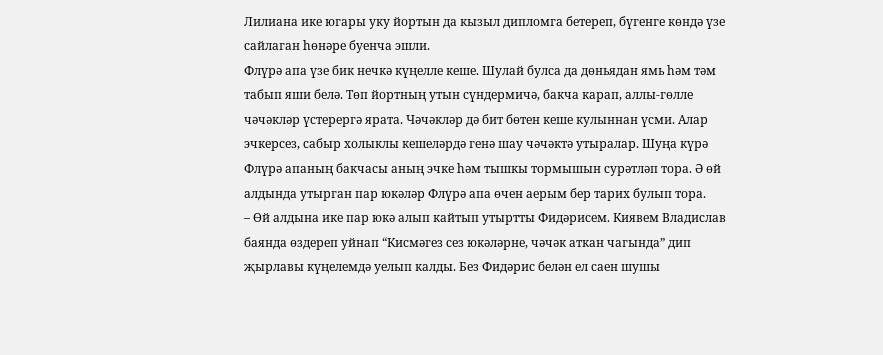Лилиана ике югары уку йортын да кызыл дипломга бетереп, бүгенге көндә үзе сайлаган һөнәре буенча эшли.
Флүрә апа үзе бик нечкә күңелле кеше. Шулай булса да дөньядан ямь һәм тәм табып яши белә. Төп йортның утын сүндермичә, бакча карап, аллы-гөлле чәчәкләр үстерергә ярата. Чәчәкләр дә бит бөтен кеше кулыннан үсми. Алар эчкерсез, сабыр холыклы кешеләрдә генә шау чәчәктә утыралар. Шуңа күрә Флүрә апаның бакчасы аның эчке һәм тышкы тормышын сурәтләп тора. Ә өй алдында утырган пар юкәләр Флүрә апа өчен аерым бер тарих булып тора.
– Өй алдына ике пар юкә алып кайтып утыртты Фидәрисем. Киявем Владислав баянда өздереп уйнап “Кисмәгез сез юкәләрне, чәчәк аткан чагында” дип җырлавы күңелемдә уелып калды. Без Фидәрис белән ел саен шушы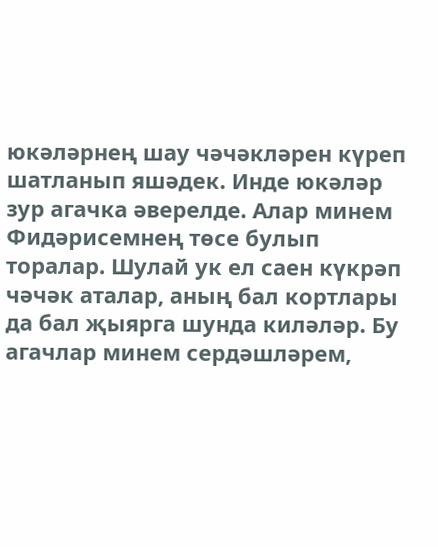юкәләрнең шау чәчәкләрен күреп шатланып яшәдек. Инде юкәләр зур агачка әверелде. Алар минем Фидәрисемнең төсе булып торалар. Шулай ук ел саен күкрәп чәчәк аталар, аның бал кортлары да бал җыярга шунда киләләр. Бу агачлар минем сердәшләрем,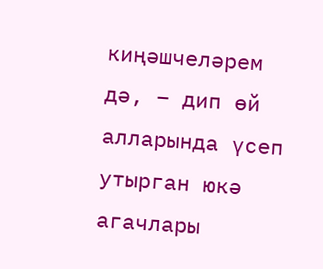киңәшчеләрем дә, – дип өй алларында үсеп утырган юкә агачлары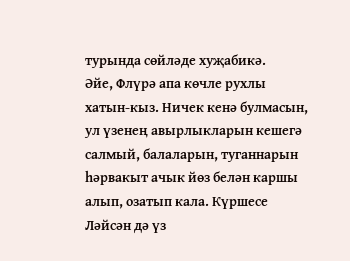турында сөйләде хуҗабикә.
Әйе, Флүрә апа көчле рухлы хатын-кыз. Ничек кенә булмасын, ул үзенең авырлыкларын кешегә салмый, балаларын, туганнарын һәрвакыт ачык йөз белән каршы алып, озатып кала. Күршесе Ләйсән дә үз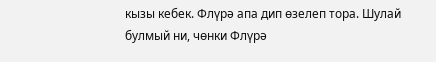кызы кебек. Флүрә апа дип өзелеп тора. Шулай булмый ни, чөнки Флүрә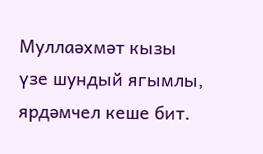Муллаәхмәт кызы үзе шундый ягымлы, ярдәмчел кеше бит.